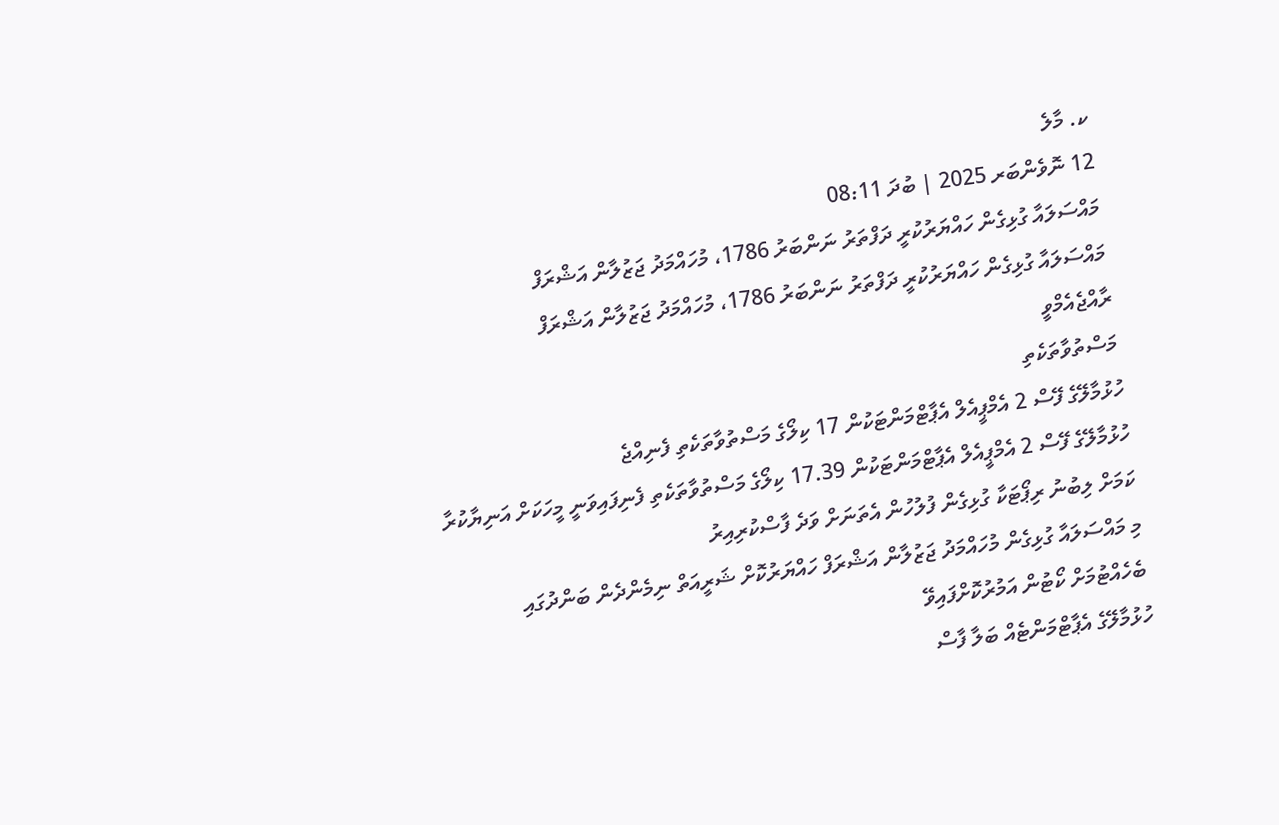ކ. މާލެ
12 ނޮވެންބަރ 2025 | ބުދަ 08:11
މައްސަލައާ ގުޅިގެން ހައްޔަރުކުރީ ދަފްތަރު ނަންބަރު 1786، މުހައްމަދު ޖަޒުލާން އަޝްރަފް
މައްސަލައާ ގުޅިގެން ހައްޔަރުކުރީ ދަފްތަރު ނަންބަރު 1786، މުހައްމަދު ޖަޒުލާން އަޝްރަފް
ރާއްޖެއެމްވީ
މަސްތުވާތަކެތި
ހުޅުމާލޭގެ ފޭސް 2 އެމްޕީއެލް އެޕާޓްމަންޓަކުން 17 ކިލޯގެ މަސްތުވާތަކެތި ފެނިއްޖެ
ހުޅުމާލޭގެ ފޭސް 2 އެމްޕީއެލް އެޕާޓްމަންޓަކުން 17.39 ކިލޯގެ މަސްތުވާތަކެތި ފެނިފައިވަނީ މީހަކަށް އަނިޔާކުރާ ކަމަށް ލިބުނު ރިޕޯޓަކާ ގުޅިގެން ފުލުހުން އެތަނަށް ވަދެ ފާސްކުރިއިރު
މި މައްސަލައާ ގުޅިގެން މުހައްމަދު ޖަޒުލާން އަޝްރަފް ހައްޔަރުކޮށް ޝަރީއަތް ނިމެންދެން ބަންދުގައި ބެހެއްޓުމަށް ކޯޓުން އަމުރުކޮށްފައިވޭ
ހުޅުމާލޭގެ އެޕާޓްމަންޓެއް ބަލާ ފާސް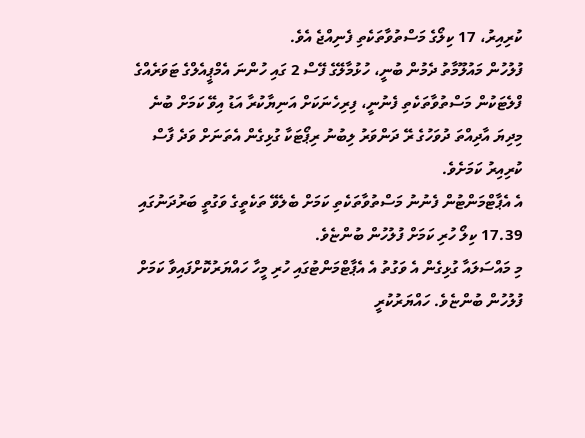ކުރިއިރު، 17 ކިލޯގެ މަސްތުވާތަކެތި ފެނިއްޖެ އެވެ.
ފުލުހުން މައުލޫމާތު ދެމުން ބުނީ، ހުޅުމާލޭގެ ފޭސް 2 ގައި ހުންނަ އެމްޕީއެލްގެ ޓަވަރެއްގެ ފްލެޓަކުން މަސްތުވާތަކެތި ފެނުނީ، ފިރިހެނަކަށް އަނިޔާކުރާ އަޑު އިވޭ ކަމަށް ބުނެ މިދިޔަ އާދިއްތަ ދުވަހުގެ ރޭ ދަންވަރު ލިބުނު ރިޕޯޓަކާ ގުޅިގެން އެތަނަށް ވަދެ ފާސް ކުރިއިރު ކަމަށެވެ.
އެ އެޕާޓްމަންޓުން ފެނުނު މަސްތުވާތަކެތި ކަމަށް ބެލެވޭ ތަކެތީގެ ވަގުތީ ބަރުދަނުގައި 17.39 ކިލޯ ހުރި ކަމަށް ފުލުހުން ބުންޏެވެ.
މި މައްސަލައާ ގުޅިގެން އެ ވަގުތު އެ އެޕާޓްމަންޓުގައި ހުރި މީހާ ހައްޔަރުކޮށްފައިވާ ކަމަށް ފުލުހުން ބުންޏެވެ. ހައްޔަރުކުރީ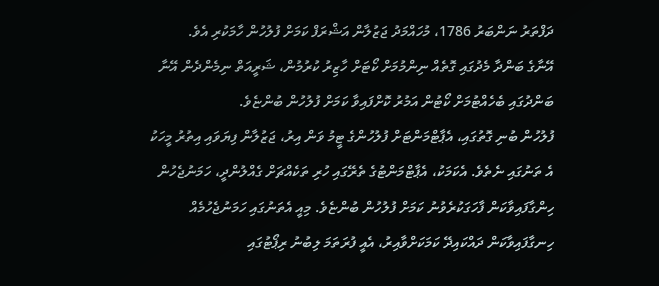ދަފްތަރު ނަންބަރު 1786، މުހައްމަދު ޖަޒުލާން އަޝްރަފް ކަމަށް ފުލުހުން ހާމަކުރި އެވެ.
އޭނާގެ ބަންދާ މެދުގައި ގޮތެއް ނިންމުމަށް ކޯޓަށް ހާޒިރު ކުރުމުން، ޝަރީއަތް ނިމެންދެން އޭނާ ބަންދުގައި ބެހެއްޓުމަށް ކޯޓުން އަމުރު ކޮށްފައިވާ ކަމަށް ފުލުހުން ބުންޏެވެ.
ފުލުހުން ބުނި ގޮތުގައި، އެޕާޓްމަންޓަށް ފުލުހުންގެ ޓީމު ވަން އިރު، ޖަޒުލާން ފިޔަވައި އިތުރު މީހަކު އެ ތަނުގައި ނެތެވެ. އެކަމަކު، އެޕާޓްމަންޓުގެ ތެރޭގައި ހުރި ތަކެއްޗަށް ގެއްލުންދީ، ހަމަނުޖެހުން ހިންގާފައިވާކަން ފާހަގަކުރެވުނު ކަމަށް ފުލުހުން ބުންޏެވެ. މިއީ އެތަނުގައި ހަމަނުޖެހުމެއް ހިނގާފައިވާކަން ދައްކައިދޭ ކަމަކަށްވާއިރު، އެއީ ފުރަތަމަ ލިބުނު ރިޕޯޓުގައި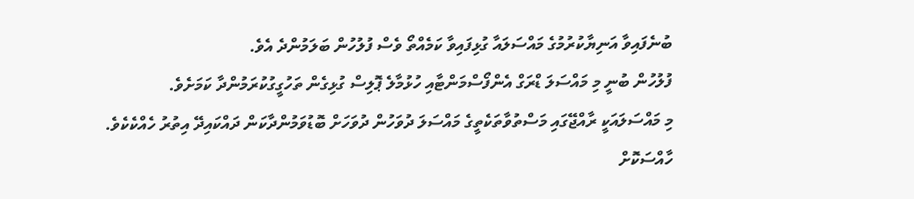ބުނެފައިވާ އަނިޔާކުރުމުގެ މައްސަލައާ ގުޅިފައިވާ ކަމެއްތޯ ވެސް ފުލުހުން ބަލަމުންދެ އެވެ.
ފުލުހުން ބުނީ މި މައްސަލަ ޑްރަގް އެންފޯސްމަންޓާއި ހުޅުމާލެ ޕޮލިސް ގުޅިގެން ތަހުގީގުކުރަމުންދާ ކަމަށެވެ.
މި މައްސަލައަކީ ރާއްޖޭގައި މަސްތުވާތަކެތީގެ މައްސަލަ ދުވަހުން ދުވަހަށް ބޮޑުވަމުންދާކަން ދައްކައިދޭ އިތުރު ހެއްކެކެވެ. ހާއްސަކޮށް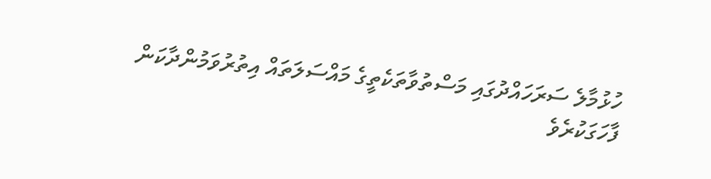ހުޅުމާލެ ސަރަހައްދުގައި މަސްތުވާތަކެތީގެ މައްސަލަތައް އިތުރުވަމުންދާކަން ފާހަގަކުރެވެ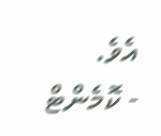އެވެ.
- ކޮމެންޓް